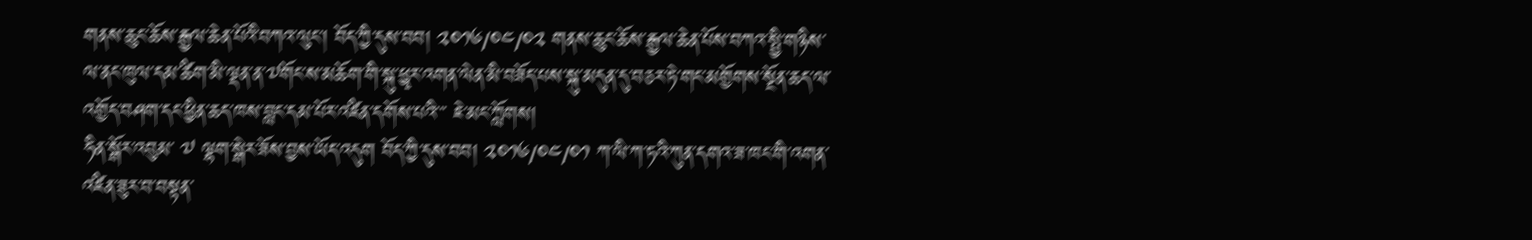གནས་ཆུང་ཆོས་རྒྱལ་ཆེན་པོའི་བཀའ་ལུང་། བོད་ཀྱི་དུས་བབ། ༢༠༡༦/༠༤/༠༢ གནས་ཆུང་ཆོས་རྒྱལ་ཆེན་པོས་བཀའ་སྤྱི་གཉིས་ལ་ནང་ཁུལ་དམ་ཚིག་མི་ལྡན་ན་༧གོང་ས་མཆོག་གི་སྐུ་ཕྱྭར་འགན་ལེན་མི་བཟོད་པས་སྐུ་མདུན་དུ་བཅར་ཏེ་གང་མགྱོགས་སྔོན་ཆད་ལ་འགྱོད་བཤག་དང་ཕྱིན་ཆད་ཁས་བླང་དམ་པོར་འཛིན་དགོས་པའི་་་ ཇེ་མང་ཀློགས།
ཧིན་སྒོར་འབུམ་ ༧ ལྷག་སྒེར་ཟོས་བྱས་ཡོད་འདུག བོད་ཀྱི་དུས་བབ། ༢༠༡༦/༠༤/༠༡ ཀ་ལི་ཀ་ཏའི་ཀུན་དགའ་ཟ་ཁང་གི་འགན་འཛིན་ཟུར་བ་བསྟན་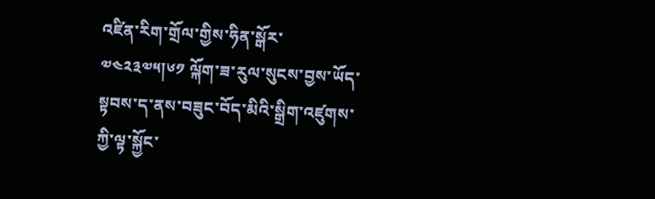འཛིན་རིག་གྲོལ་གྱིས་ཧིན་སྒོར་ ༧༤༢༣༧༥།༦༡ ལྐོག་ཟ་རུལ་སུངས་བྱས་ཡོད་སྟབས་ད་ནས་བཟུང་བོད་མིའི་སྒྲིག་འཛུགས་ཀྱི་ལྟ་སྐྱོང་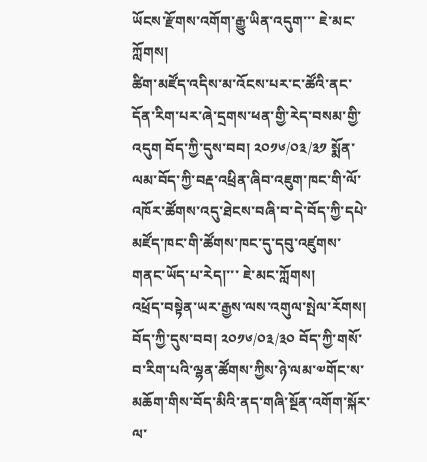ཡོངས་རྫོགས་འགོག་རྒྱུ་ཡིན་འདུག་་་ ཇེ་མང་ཀློགས།
ཚིག་མཛོད་འདིས་མ་འོངས་པར་ང་ཚོའི་ནང་དོན་རིག་པར་ཞེ་དྲགས་ཕན་གྱི་རེད་བསམ་གྱི་འདུག བོད་ཀྱི་དུས་བབ། ༢༠༡༦/༠༣/༣༡ སྨོན་ལམ་བོད་ཀྱི་བརྡ་འཕྲིན་ཞིབ་འཇུག་ཁང་གི་ལོ་འཁོར་ཚོགས་འདུ་ཐེངས་བཞི་བ་དེ་བོད་ཀྱི་དཔེ་མཛོད་ཁང་གི་ཚོགས་ཁང་དུ་དབུ་འཛུགས་གནང་ཡོད་པ་རེད།་་་ ཇེ་མང་ཀློགས།
འཕྲོད་བསྟེན་ཡར་རྒྱས་ལས་འགུལ་སྤེལ་རོགས། བོད་ཀྱི་དུས་བབ། ༢༠༡༦/༠༣/༣༠ བོད་ཀྱི་གསོ་བ་རིག་པའི་ལྷན་ཚོགས་ཀྱིས་ཉེ་ལམ་༧གོང་ས་མཆོག་གིས་བོད་མིའི་ནད་གཞི་སྔོན་འགོག་སྐོར་ལ་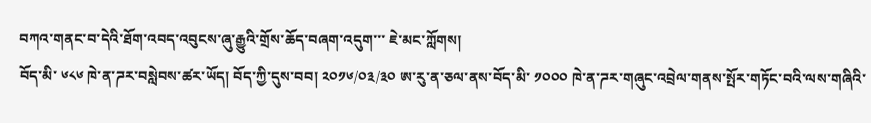བཀའ་གནང་བ་དེའི་ཐོག་འབད་འབུངས་ཞུ་རྒྱུའི་གྲོས་ཆོད་བཞག་འདུག་་་ ཇེ་མང་ཀློགས།
བོད་མི་ ༦༨༦ ཁེ་ན་ཌར་བསླེབས་ཚར་ཡོད། བོད་ཀྱི་དུས་བབ། ༢༠༡༦/༠༣/༣༠ ཨ་རུ་ན་ཅལ་ནས་བོད་མི་ ༡༠༠༠ ཁེ་ན་ཌར་གཞུང་འབྲེལ་གནས་སྤོར་གཏོང་བའི་ལས་གཞིའི་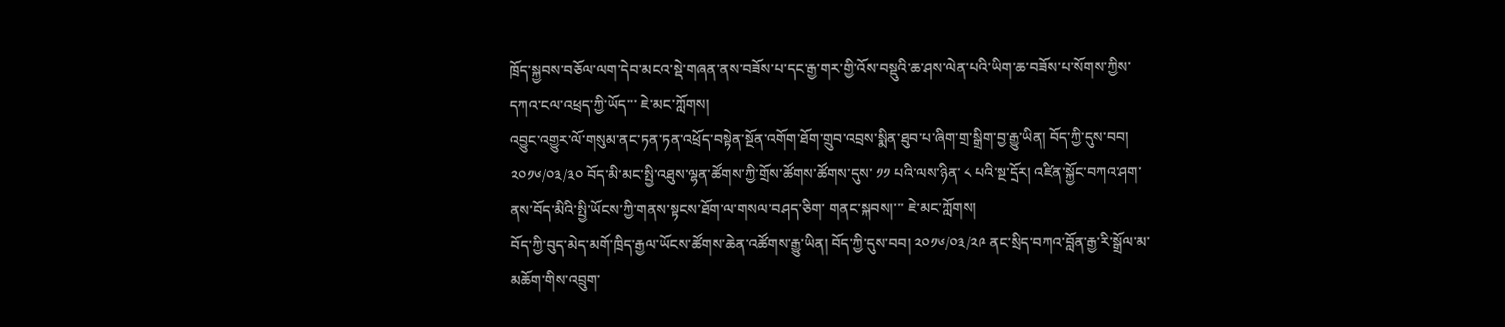ཁྲོད་སྐྱབས་བཅོལ་ལག་དེབ་མངའ་སྡེ་གཞན་ནས་བཟོས་པ་དང་རྒྱ་གར་གྱི་འོས་བསྡུའི་ཆ་ཤས་ལེན་པའི་ཡིག་ཆ་བཟོས་པ་སོགས་ཀྱིས་དཀའ་ངལ་འཕྲད་ཀྱི་ཡོད་་་ ཇེ་མང་ཀློགས།
འབྱུང་འགྱུར་ལོ་གསུམ་ནང་ཏན་ཏན་འཕྲོད་བསྟེན་སྔོན་འགོག་ཐོག་གྲུབ་འབྲས་སྨིན་ཐུབ་པ་ཞིག་གྲ་སྒྲིག་བྱ་རྒྱུ་ཡིན། བོད་ཀྱི་དུས་བབ། ༢༠༡༦/༠༣/༣༠ བོད་མི་མང་སྤྱི་འཐུས་ལྷན་ཚོགས་ཀྱི་གྲོས་ཚོགས་ཚོགས་དུས་ ༡༡ པའི་ལས་ཉིན་ ༨ པའི་སྔ་དྲོར། འཛིན་སྐྱོང་བཀའ་ཤག་ནས་བོད་མིའི་སྤྱི་ཡོངས་ཀྱི་གནས་སྟངས་ཐོག་ལ་གསལ་བཤད་ཅིག་ གནང་སྐབས།་་་ ཇེ་མང་ཀློགས།
བོད་ཀྱི་བུད་མེད་མགོ་ཁྲིད་རྒྱལ་ཡོངས་ཚོགས་ཆེན་འཚོགས་རྒྱུ་ཡིན། བོད་ཀྱི་དུས་བབ། ༢༠༡༦/༠༣/༢༩ ནང་སྲིད་བཀའ་བློན་རྒྱ་རི་སྒྲོལ་མ་མཆོག་གིས་འབྲུག་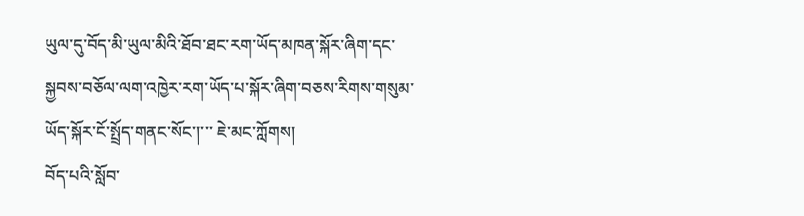ཡུལ་དུ་བོད་མི་ཡུལ་མིའི་ཐོབ་ཐང་རག་ཡོད་མཁན་སྐོར་ཞིག་དང་སྐྱབས་བཅོལ་ལག་འཁྱེར་རག་ཡོད་པ་སྐོར་ཞིག་བཅས་རིགས་གསུམ་ཡོད་སྐོར་ངོ་སྤྲོད་གནང་སོང་།་་་ ཇེ་མང་ཀློགས།
བོད་པའི་སློབ་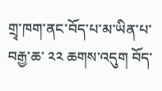གྲྭ་ཁག་ནང་བོད་པ་མ་ཡིན་པ་བརྒྱ་ཆ་ ༢༢ ཆགས་འདུག བོད་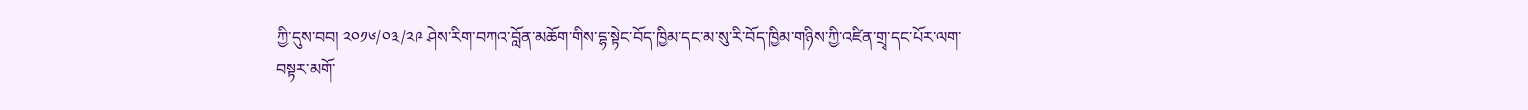ཀྱི་དུས་བབ། ༢༠༡༦/༠༣/༢༩ ཤེས་རིག་བཀའ་བློན་མཆོག་གིས་དྷ་སྟེང་བོད་ཁྱིམ་དང་མ་སུ་རི་བོད་ཁྱིམ་གཉིས་ཀྱི་འཛིན་གྲྭ་དང་པོར་ལག་བསྟར་མགོ་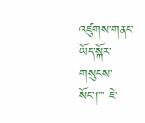འཛུགས་གནང་ཡོད་སྐོར་གསུངས་སོང་།་་་ ཇེ་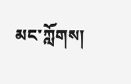མང་ཀློགས།